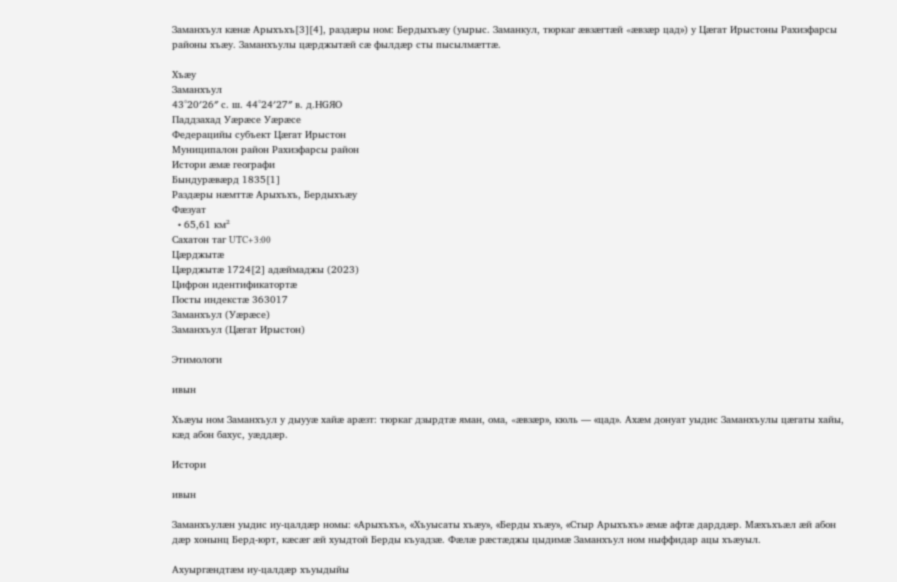Заманхъул кæнæ Арыхъхъ[3][4], раздæры ном: Бердыхъæу (уырыс. Заманкул, тюркаг æвзæгтæй «æвзæр цад») у Цæгат Ирыстоны Рахизфарсы районы хъæу. Заманхъулы цæрджытæй сæ фылдæр сты пысылмæттæ.

Хъæу
Заманхъул
43°20′26″ с. ш. 44°24′27″ в. д.HGЯO
Паддзахад Уæрæсе Уæрæсе
Федерацийы субъект Цæгат Ирыстон
Муниципалон район Рахизфарсы район
Истори æмæ географи
Бындурæвæрд 1835[1]
Раздæры нæмттæ Арыхъхъ, Бердыхъæу
Фæзуат
  • 65,61 км²
Сахатон таг UTC+3:00
Цæрджытæ
Цæрджытæ 1724[2] адæймаджы (2023)
Цифрон идентификатортæ
Посты индекстæ 363017
Заманхъул (Уæрæсе)
Заманхъул (Цæгат Ирыстон)

Этимологи

ивын

Хъæуы ном Заманхъул у дыууæ хайæ арæзт: тюркаг дзырдтæ яман, ома, «æвзæр», кюль — «цад». Ахæм донуат уыдис Заманхъулы цæгаты хайы, кæд абон бахус, уæддæр.

Истори

ивын

Заманхъулæн уыдис иу-цалдæр номы: «Арыхъхъ», «Хъуысаты хъæу», «Берды хъæу», «Стыр Арыхъхъ» æмæ афтæ дарддæр. Мæхъхъæл æй абон дæр хонынц Берд-юрт, кæсæг æй хуыдтой Берды къуадзæ. Фæлæ рæстæджы цыдимæ Заманхъул ном ныффидар ацы хъæуыл.

Ахуыргæндтæм иу-цалдæр хъуыдыйы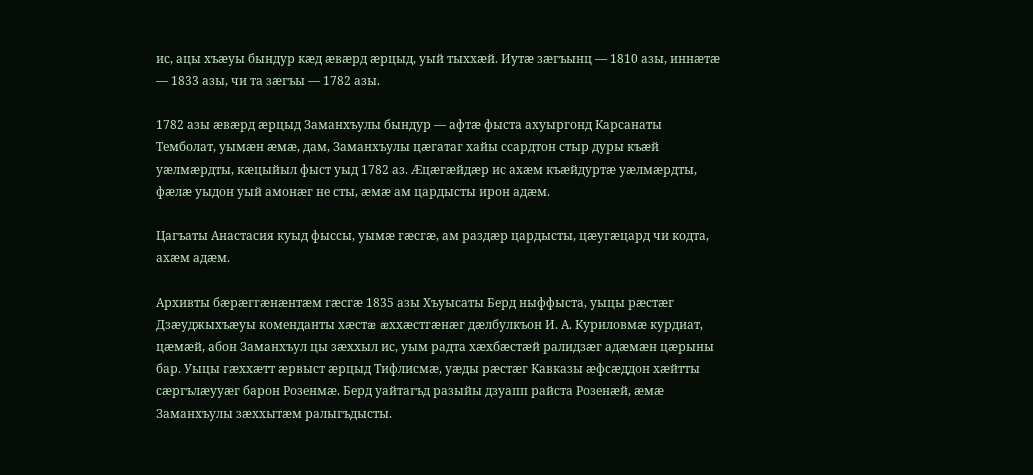ис, ацы хъæуы бындур кæд æвæрд æрцыд, уый тыххæй. Иутæ зæгъынц — 1810 азы, иннæтæ — 1833 азы, чи та зæгъы — 1782 азы.

1782 азы æвæрд æрцыд Заманхъулы бындур — афтæ фыста ахуыргонд Карсанаты Темболат, уымæн æмæ, дам, Заманхъулы цæгатаг хайы ссардтон стыр дуры къæй уæлмæрдты, кæцыйыл фыст уыд 1782 аз. Æцæгæйдæр ис ахæм къæйдуртæ уæлмæрдты, фæлæ уыдон уый амонæг не сты, æмæ ам цардысты ирон адæм.

Цагъаты Анастасия куыд фыссы, уымæ гæсгæ, ам раздæр цардысты, цæугæцард чи кодта, ахæм адæм.

Архивты бæрæггæнæнтæм гæсгæ 1835 азы Хъуысаты Берд ныффыста, уыцы рæстæг Дзæуджыхъæуы коменданты хæстæ æххæстгæнæг дæлбулкъон И. А. Куриловмæ курдиат, цæмæй, абон Заманхъул цы зæххыл ис, уым радта хæхбæстæй ралидзæг адæмæн цæрыны бар. Уыцы гæххæтт æрвыст æрцыд Тифлисмæ, уæды рæстæг Кавказы æфсæддон хæйтты сæргълæууæг барон Розенмæ. Берд уайтагъд разыйы дзуапп райста Розенæй, æмæ Заманхъулы зæххытæм ралыгъдысты.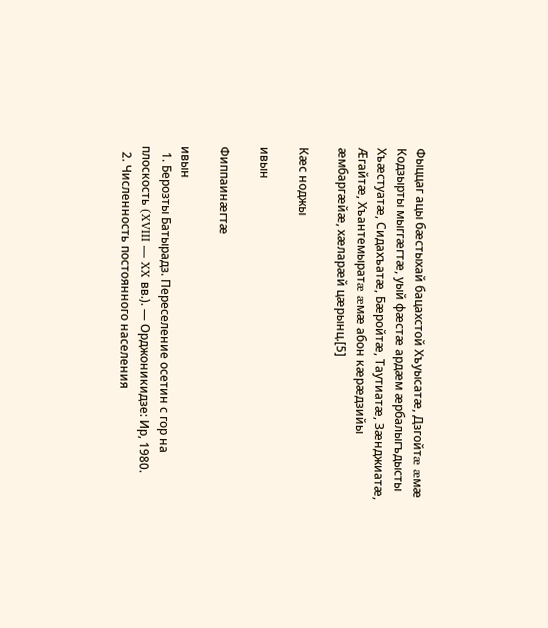Фыццаг ацы бæстыхай бацахстой Хъуысатæ, Дзгойтæ æмæ Кодзырты мыггæгтæ, уый фæстæ ардæм æрбалыгъдысты Хъæстуатæ, Сидахъатæ, Бæройтæ, Таутиатæ, Зæнджиатæ, Æгайтæ, Хъантемыратæ æмæ абон кæрæдзийы æмбаргæйæ, хæларæй цæрынц.[5]

Кæс ноджы

ивын

Фиппаинæгтæ

ивын
  1. Берозты Батырадз. Переселение осетин с гор на плоскость (XVIII — XX вв.). — Орджоникидзе: Ир, 1980.
  2. Численность постоянного населения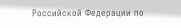Российской Федерации по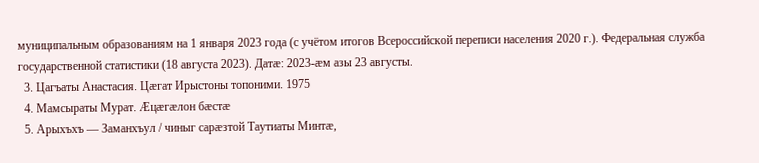муниципальным образованиям на 1 января 2023 года (с учётом итогов Всероссийской переписи населения 2020 г.). Федеральная служба государственной статистики (18 августа 2023). Датæ: 2023-æм азы 23 августы.
  3. Цагъаты Анастасия. Цæгат Ирыстоны топоними. 1975
  4. Мамсыраты Мурат. Æцæгæлон бæстæ
  5. Арыхъхъ — Заманхъул / чиныг сарæзтой Таутиаты Минтæ,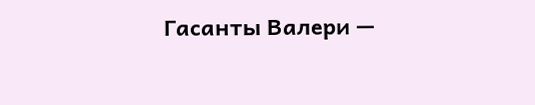Гасанты Валери —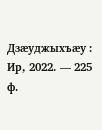Дзæуджыхъæу : Ир, 2022. — 225 ф.